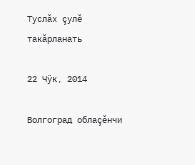Туслăх çулĕ такăрланать

22 Чÿк, 2014

Волгоград облаçĕнчи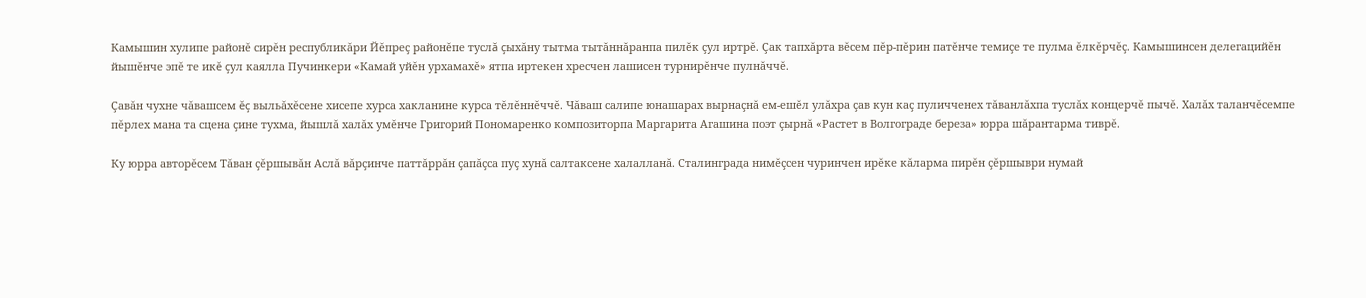Камышин хулипе районĕ сирĕн республикăри Йĕпреç районĕпе туслă çыхăну тытма тытăннăранпа пилĕк çул иртрĕ. Çак тапхăрта вĕсем пĕр-пĕрин патĕнче темиçе те пулма ĕлкĕрчĕç. Камышинсен делегацийĕн йышĕнче эпĕ те икĕ çул каялла Пучинкери «Камай уйĕн урхамахĕ» ятпа иртекен хресчен лашисен турнирĕнче пулнăччĕ.

Çавăн чухне чăвашсем ĕç выльăхĕсене хисепе хурса хакланине курса тĕлĕннĕччĕ. Чăваш салипе юнашарах вырнаçнă ем-ешĕл улăхра çав кун каç пуличченех тăванлăхпа туслăх концерчĕ пычĕ. Халăх таланчĕсемпе пĕрлех мана та сцена çине тухма, йышлă халăх умĕнче Григорий Пономаренко композиторпа Маргарита Агашина поэт çырнă «Растет в Волгограде береза» юрра шăрантарма тиврĕ.

Ку юрра авторĕсем Тăван çĕршывăн Аслă вăрçинче паттăррăн çапăçса пуç хунă салтаксене халалланă. Сталинграда нимĕçсен чуринчен ирĕке кăларма пирĕн çĕршыври нумай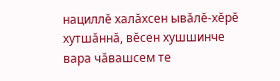нациллĕ халăхсен ывăлĕ-хĕрĕ хутшăннă, вĕсен хушшинче вара чăвашсем те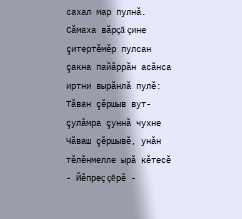сахал мар пулнă. Сăмаха вăрçă çине çитертĕмĕр пулсан çакна пайăррăн асăнса иртни вырăнлă пулĕ: Тăван çĕршыв вут-çулăмра çуннă чухне Чăваш çĕршывĕ, унăн тĕлĕнмелле ырă кĕтесĕ - Йĕпреç çĕрĕ -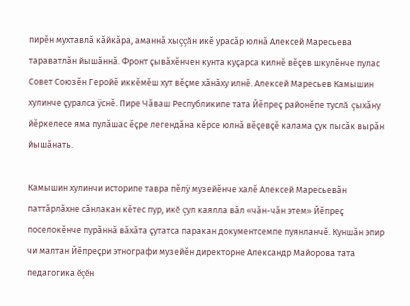пирĕн мухтавлă кăйкăра, аманнă хыççăн икĕ урасăр юлнă Алексей Маресьева тараватлăн йышăннă. Фронт çывăхĕнчен кунта куçарса килнĕ вĕçев шкулĕнче пулас Совет Союзĕн Геройĕ иккĕмĕш хут вĕçме хăнăху илнĕ. Алексей Маресьев Камышин хулинче çуралса ÿснĕ. Пире Чăваш Республикипе тата Йĕпреç районĕпе туслă çыхăну йĕркелесе яма пулăшас ĕçре легендăна кĕрсе юлнă вĕçевçĕ калама çук пысăк вырăн йышăнать.

Камышин хулинчи историпе тавра пĕлÿ музейĕнче халĕ Алексей Маресьевăн паттăрлăхне сăнлакан кĕтес пур, икĕ çул каялла вăл «чăн-чăн этем» Йĕпреç поселокĕнче пурăннă вăхăта çутатса паракан документсемпе пуянланчĕ. Куншăн эпир чи малтан Йĕпреçри этнографи музейĕн директорне Александр Майорова тата педагогика ĕçĕн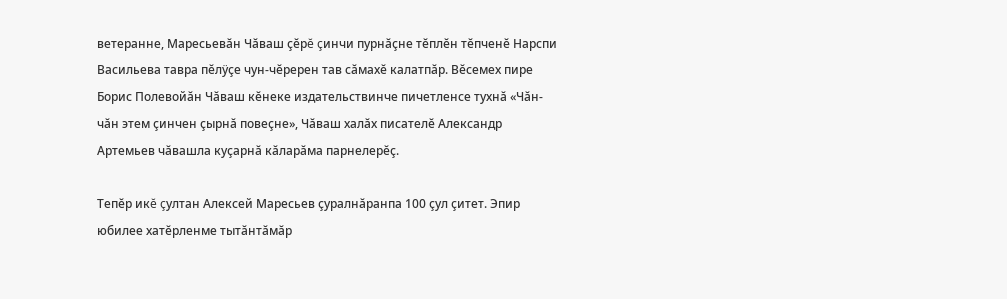ветеранне, Маресьевăн Чăваш çĕрĕ çинчи пурнăçне тĕплĕн тĕпченĕ Нарспи Васильева тавра пĕлÿçе чун-чĕререн тав сăмахĕ калатпăр. Вĕсемех пире Борис Полевойăн Чăваш кĕнеке издательствинче пичетленсе тухнă «Чăн-чăн этем çинчен çырнă повеçне», Чăваш халăх писателĕ Александр Артемьев чăвашла куçарнă кăларăма парнелерĕç.

Тепĕр икĕ çултан Алексей Маресьев çуралнăранпа 100 çул çитет. Эпир юбилее хатĕрленме тытăнтăмăр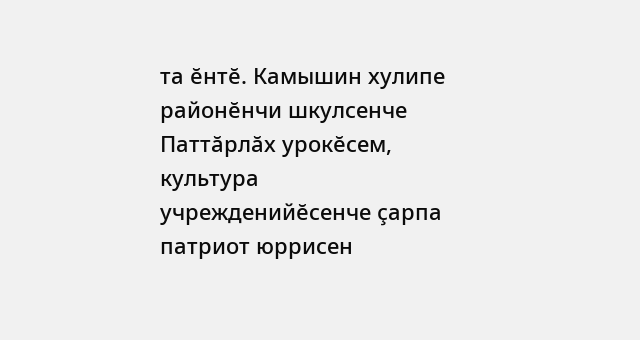та ĕнтĕ. Камышин хулипе районĕнчи шкулсенче Паттăрлăх урокĕсем, культура учрежденийĕсенче çарпа патриот юррисен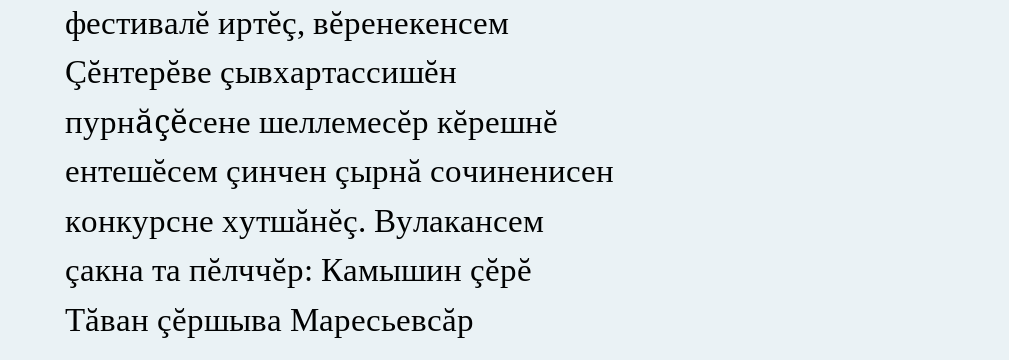фестивалĕ иртĕç, вĕренекенсем Çĕнтерĕве çывхартассишĕн пурнăçĕсене шеллемесĕр кĕрешнĕ ентешĕсем çинчен çырнă сочиненисен конкурсне хутшăнĕç. Вулакансем çакна та пĕлччĕр: Камышин çĕрĕ Тăван çĕршыва Маресьевсăр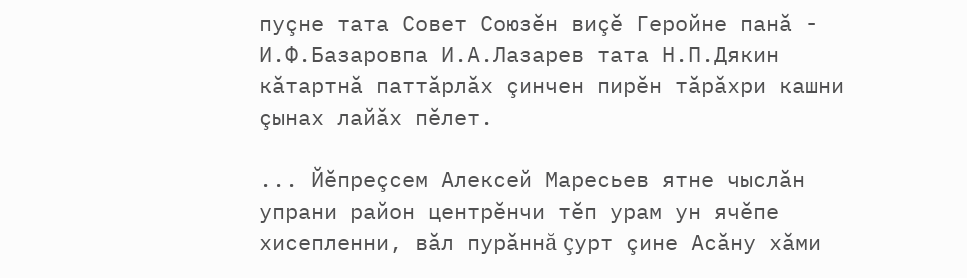пуçне тата Совет Союзĕн виçĕ Геройне панă - И.Ф.Базаровпа И.А.Лазарев тата Н.П.Дякин кăтартнă паттăрлăх çинчен пирĕн тăрăхри кашни çынах лайăх пĕлет.

... Йĕпреçсем Алексей Маресьев ятне чыслăн упрани район центрĕнчи тĕп урам ун ячĕпе хисепленни, вăл пурăннă çурт çине Асăну хăми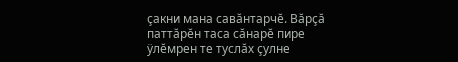çакни мана савăнтарчĕ. Вăрçă паттăрĕн таса сăнарĕ пире ÿлĕмрен те туслăх çулне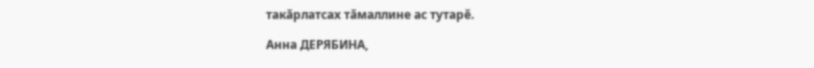такăрлатсах тăмаллине ас тутарĕ.

Анна ДЕРЯБИНА,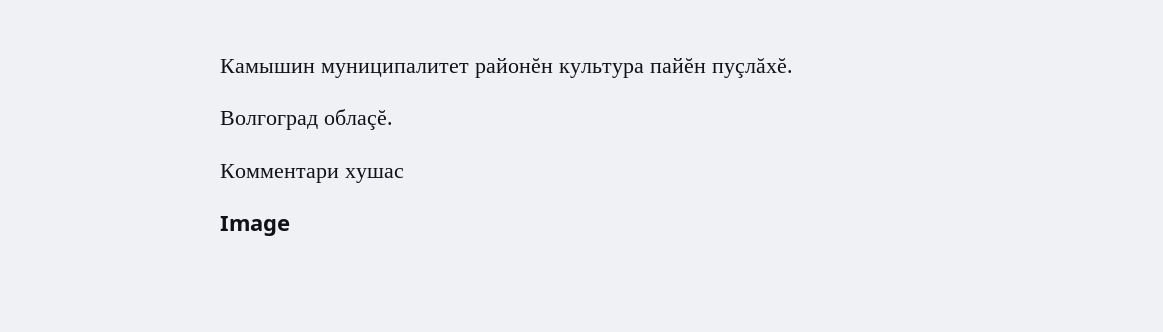Камышин муниципалитет районĕн культура пайĕн пуçлăхĕ.

Волгоград облаçĕ.

Комментари хушас

Image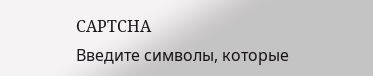CAPTCHA
Введите символы, которые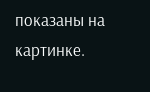показаны на картинке.